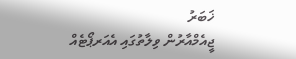ޚަބަރު
ޖީއެމްއާރުން ވިލާތުގައި އެއަރޕޯޓެއް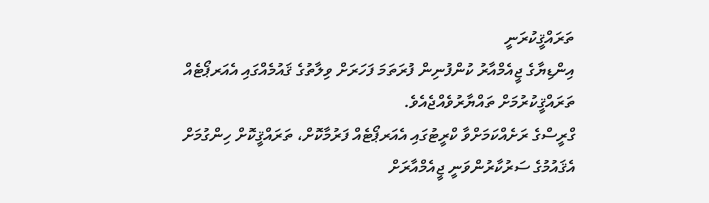ތަރައްޤީކުރަނީ
އިންޑިޔާގެ ޖީއެމްއާރު ކުންފުނިން ފުރަތަމަ ފަހަރަށް ވިލާތުގެ ޤައުމެއްގައި އެއަރޕޯޓެއް ތަރައްޤީކުރުމަށް ތައްޔާރުވެއްޖެއެވެ.
ގްރީސްގެ ރަށެއްކަމަށްވާ ކްރީޓުގައި އެއަރޕޯޓެއް ފަރުމާކޮށް، ތަރައްޤީކޮށް ހިންގުމަށް އެޤައުމުގެ ސަރުކާރުންވަނީ ޖީއެމްއާރަށް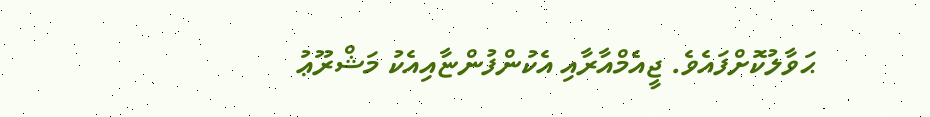ޙަވާލުކޮށްފައެވެ. ޖީއެމްއާރާއި އެކުންފުންޏާއިއެކު މަޝްރޫޢު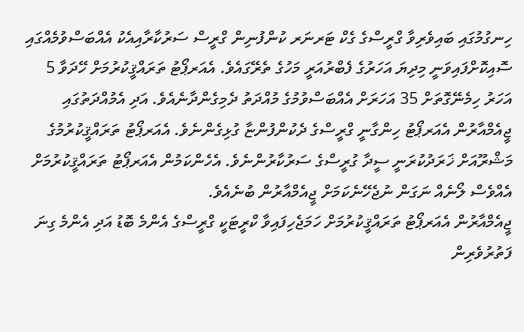ހިނގުމުގައި ބައިވެރިވާ ގްރީސްގެ ގެކް ޓަރނަރ ކުންފުނިން ގްރީސް ސަރުކާރާއިއެކު އެއްބަސްވުމެއްގައި ސޮއިކޮށްފައިވަނީ މިދިޔަ އަހަރުގެ ފެބްރުއަރީ މަހުގެ ތެރޭގައެވެ. އެއަރޕޯޓު ތަރައްޤީކުރުމަށް ހޭދަވާ 5 އަހަރު ހިމެނޭގޮތަށް 35 އަހަރަށް އެއްބަސްވުމުގެ މުއްދަތު ދެމިގެންދާނެއެވެ. އަދި އެމުއްދަތުގައި ޖީއެމްއާރުން އެއަރޕޯޓު ހިންގާނީ ގްރީސްގެ ދެކުންފުންޏާ ގުޅިގެންނެވެ. އެއަރޕޯޓު ތަރައްޤީކުރުމުގެ މަޝްރޫއަށް ޚަރަދުކުރަނީ ސީދާ ގުރީސްގެ ސަރުކާރުންނެވެ. އެހެންކަމުން އެއަރޕޯޓު ތަރައްޤީކުރުމަށް އެއްވެސް ލޯނެއް ނަގަން ނުޖެހޭނެކަމަށް ޖީއެމްއާރުން ބުނެއެވެ.
ޖީއެމްއާރުން އެއަރޕޯޓު ތަރައްޤީކުރުމަށް ހަމަޖެހިފައިވާ ކްރީޓަކީ ގްރީސްގެ އެންމެ ބޮޑު އަދި އެންމެ ގިނަ ފަތުރުވެރިން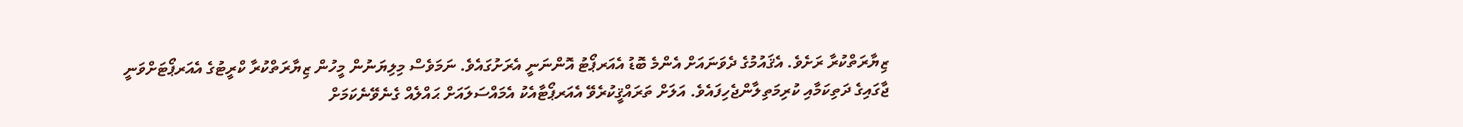ޒިޔާރަތްކުރާ ރަށެވެ. އެޤައުމުގެ ދެވަނައަށް އެންމެ ބޮޑު އެއަރޕޯޓު އޮންނަނީ އެރަށުގައެވެ. ނަމަވެސް މިލިޔަނުން މީހުން ޒިޔާރަތްކުރާ ކްރީޓުގެ އެއަރޕޯޓަށްވަނީ ޖާގައިގެ ދަތިކަމާއި ކުރިމަތިލާންޖެހިފައެވެ. އަލަށް ތަރައްޤީކުރެވޭ އެއަރޕޯޓާއެކު އެމައްސަލައަށް ޙައްލެއް ގެނެވޭނެކަމަށް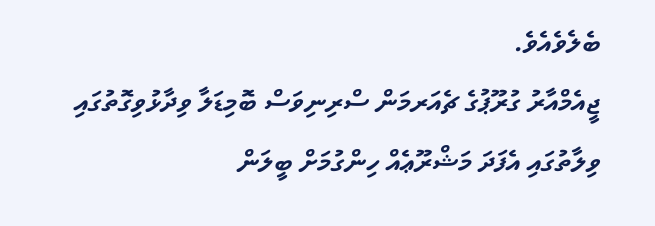ބެލެވެއެވެ.
ޖީއެމްއާރު ގުރޫޕުގެ ޗެއަރމަން ސްރިނިވަސް ބޮމިޑަލާ ވިދާޅުވިގޮތުގައި ވިލާތުގައި އެފަދަ މަޝްރޫޢެއް ހިންގުމަށް ބީލަން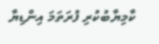ކާމިޔާބުކުރި ފުރަތަމަ އިންޑިޔާ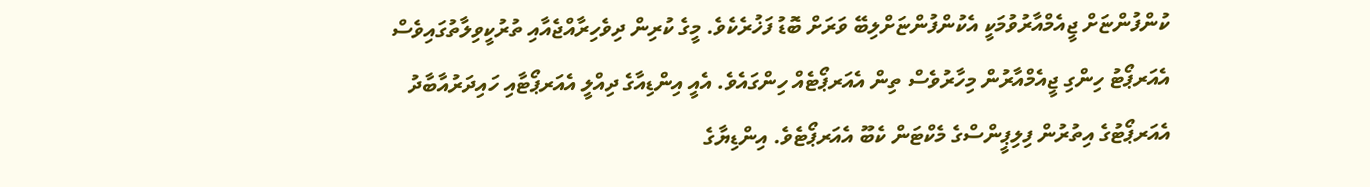ކުންފުންޏަށް ޖީއެމްއާރުވުމަކީ އެކުންފުންޏަށްލިބޭ ވަރަށް ބޮޑު ފަޚުރެކެވެ. މީގެ ކުރިން ދިވެހިރާއްޖެއާއި ތުރުކީވިލާތުގައިވެސް އެއަރޕޯޓު ހިންގި ޖީއެމްއާރުން މިހާރުވެސް ތިން އެއަރޕޯޓެއް ހިންގައެވެ. އެއީ އިންޑިއާގެ ދިއްލީ އެއަރޕޯޓާއި ހައިދަރުއާބާދު އެއަރޕޯޓުގެ އިތުރުން ފިލިޕީންސްގެ މެކްޓަން ކެބޫ އެއަރޕޯޓެވެ. އިންޑިޔާގެ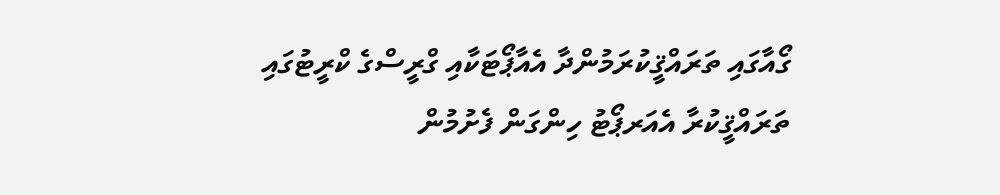ގޯއާގައި ތަރައްޤީކުރަމުންދާ އެއާޕޯޓަކާއި ގްރީސްގެ ކްރީޓުގައި ތަރައްޤީކުރާ އެއަރޕޯޓު ހިންގަން ފެށުމުން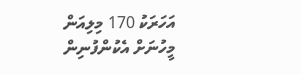އަހަރަކު 170 މިލިއަން މީހުނަށް އެކުންފުނިން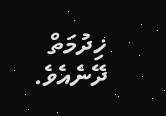ޚިދުމަތް ދޭނެއެވެ.